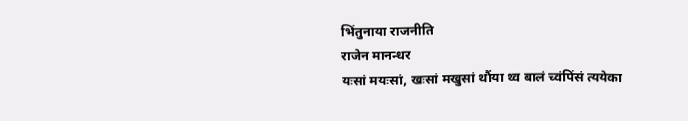भिंतुनाया राजनीति
राजेन मानन्धर
यःसां मयःसां, खःसां मखुसां थौंया थ्व बालं च्वंपिंसं त्ययेका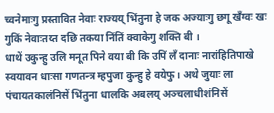च्वनेमाःगु प्रस्तावित नेवाः राज्यय् भिंतुना हे जक अज्याःगु छगू खँग्वः खः गुकिं नेवाःतय्त दछि तकया निंतिं क्वाकेगु शक्ति बी ।
धाथें उकुन्हु उलि मनूत पिने वया बी कि उपिं लँ दानाः नारांहितिपाखे स्वयावन धाःसा गणतन्त्र म्हपुजा कुन्हु हे वयेफु। अथे जुयाः ला पंचायतकालंनिसें भिंतुना धालकि अबलय् अञ्चलाधीशंनिसें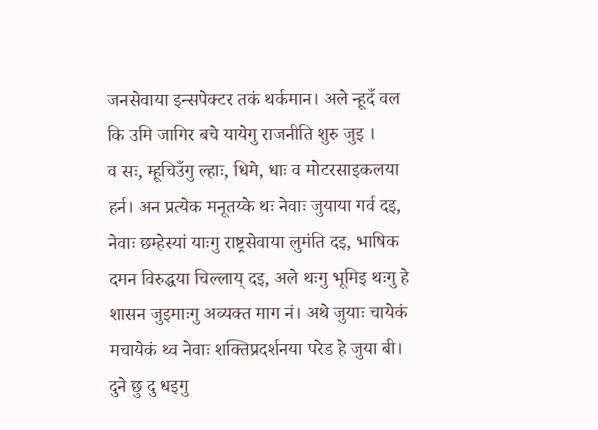जनसेवाया इन्सपेक्टर तकं थर्कमान। अले न्हूदँ वल कि उमि जागिर बचे यायेगु राजनीति शुरु जुइ ।
व सः, म्हूचिउँगु ल्हाः, धिमे, धाः व मोटरसाइकलया हर्न। अन प्रत्येक मनूतय्के थः नेवाः जुयाया गर्व दइ, नेवाः छम्हेस्यां याःगु राष्ट्रसेवाया लुमंति दइ, भाषिक दमन विरुद्धया चिल्लाय् दइ, अले थःगु भूमिइ थःगु हे शासन जुइमाःगु अव्यक्त माग नं। अथे जुयाः चायेकं मचायेकं थ्व नेवाः शक्तिप्रदर्शनया परेड हे जुया बी। दुने छु दु धइगु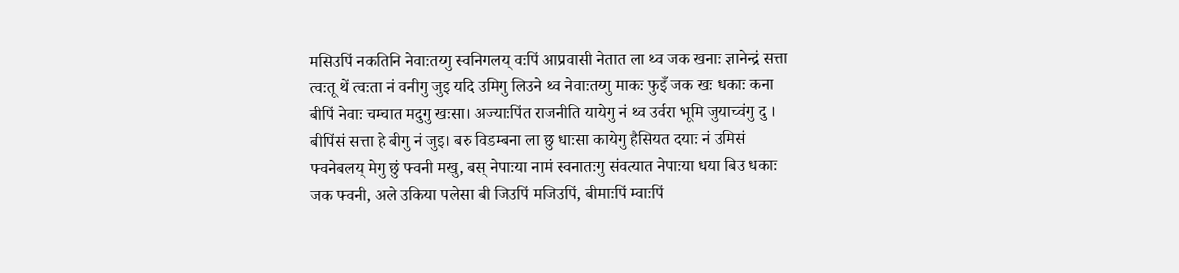मसिउपिं नकतिनि नेवाःतय्गु स्वनिगलय् वःपिं आप्रवासी नेतात ला थ्व जक खनाः ज्ञानेन्द्रं सत्ता त्वःतू थें त्वःता नं वनीगु जुइ यदि उमिगु लिउने थ्व नेवाःतय्गु माकः फुइँ जक खः धकाः कना बीपिं नेवाः चम्चात मदुगु खःसा। अज्याःपिंत राजनीति यायेगु नं थ्व उर्वरा भूमि जुयाच्वंगु दु ।
बीपिंसं सत्ता हे बीगु नं जुइ। बरु विडम्बना ला छु धाःसा कायेगु हैसियत दयाः नं उमिसं फ्वनेबलय् मेगु छुं फ्वनी मखु, बस् नेपाःया नामं स्वनातःगु संवत्यात नेपाःया धया बिउ धकाः जक फ्वनी, अले उकिया पलेसा बी जिउपिं मजिउपिं, बीमाःपिं म्वाःपिं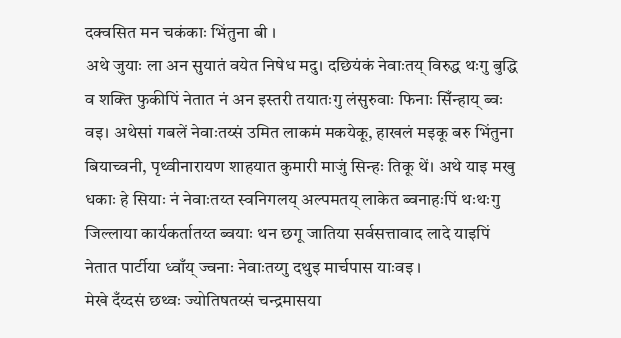दक्वसित मन चकंकाः भिंतुना बी ।
अथे जुयाः ला अन सुयातं वयेत निषेध मदु। दछियंकं नेवाःतय् विरुद्ध थःगु बुद्धि व शक्ति फुकीपिं नेतात नं अन इस्तरी तयातःगु लंसुरुवाः फिनाः सिँन्हाय् ब्वः वइ। अथेसां गबलें नेवाःतय्सं उमित लाकमं मकयेकू, हाखलं मइकू बरु भिंतुना बियाच्वनी, पृथ्वीनारायण शाहयात कुमारी माजुं सिन्हः तिकू थें। अथे याइ मखु धकाः हे सियाः नं नेवाःतय्त स्वनिगलय् अल्पमतय् लाकेत ब्वनाहःपिं थःथःगु जिल्लाया कार्यकर्तातय्त ब्वयाः थन छगू जातिया सर्वसत्तावाद लादे याइपिं नेतात पार्टीया ध्वाँय् ज्वनाः नेवाःतय्गु दथुइ मार्चपास याःवइ ।
मेखे दँय्दसं छथ्वः ज्योतिषतय्सं चन्द्रमासया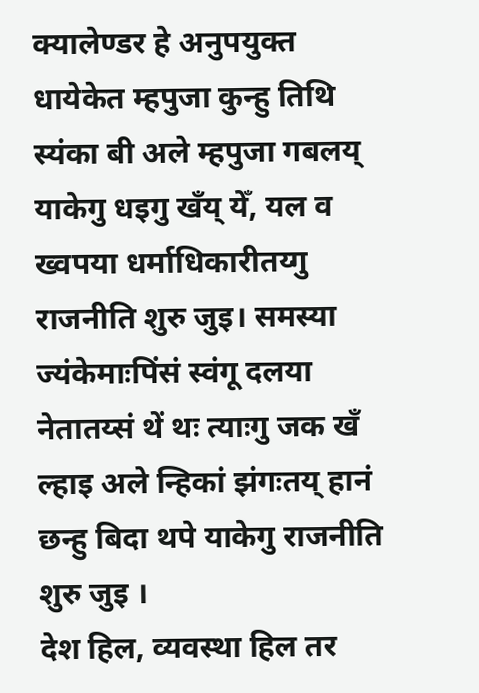क्यालेण्डर हे अनुपयुक्त धायेकेत म्हपुजा कुन्हु तिथि स्यंका बी अले म्हपुजा गबलय् याकेगु धइगु खँय् येँ, यल व ख्वपया धर्माधिकारीतय्गु राजनीति शुरु जुइ। समस्या ज्यंकेमाःपिंसं स्वंगू दलया नेतातय्सं थें थः त्याःगु जक खँ ल्हाइ अले न्हिकां झंगःतय् हानं छन्हु बिदा थपे याकेगु राजनीति शुरु जुइ ।
देश हिल, व्यवस्था हिल तर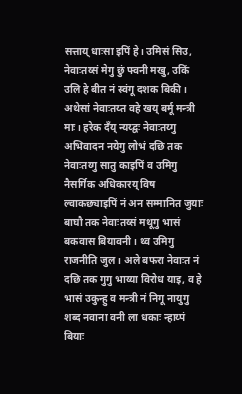सत्ताय् धाःसा इपिं हे। उमिसं सिउ, नेवाःतय्सं मेगु छुं फ्वनी मखु, उकिं उलि हे बीत नं स्वंगू दशक बिकी। अथेसां नेवाःतय्त वहे खय् बर्मू मन्त्री माः। हरेक दँय् न्यय्द्वः नेवाःतय्गु अभिवादन नयेगु लोभं दछि तक नेवाःतय्गु सातु काइपिं व उमिगु नैसर्गिक अधिकारय् विष ल्वाकछ्याइपिं नं अन सम्मानित जुयाः बाघौ तक नेवाःतय्सं मथूगु भासं बकवास बियावनी। थ्व उमिगु राजनीति जुल। अले बफरा नेवाःत नं दछि तक गुगु भाय्या विरोध याइ, व हे भासं उकुन्हु व मन्त्री नं निगू नायुगु शब्द नवाना वनी ला धकाः न्हाय्पं बियाः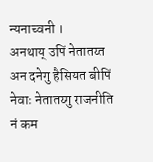न्यनाच्वनी ।
अनथाय् उपिं नेतातय्त अन दनेगु हैसियत बीपिं नेवाः नेतातय्गु राजनीति नं कम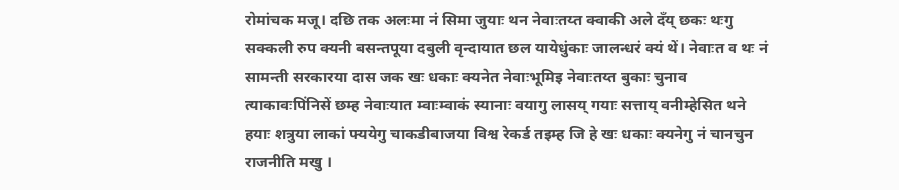रोमांचक मजू। दछि तक अलःमा नं सिमा जुयाः थन नेवाःतय्त क्वाकी अले दँय् छकः थःगु सक्कली रुप क्यनी बसन्तपूया दबुली वृन्दायात छल यायेधुंकाः जालन्धरं क्यं थें। नेवाःत व थः नं सामन्ती सरकारया दास जक खः धकाः क्यनेत नेवाःभूमिइ नेवाःतय्त बुकाः चुनाव त्याकावःपिंनिसें छम्ह नेवाःयात म्वाःम्वाकं स्यानाः वयागु लासय् गयाः सत्ताय् वनीम्हेसित थने हयाः शत्रुया लाकां फ्ययेगु चाकडीबाजया विश्व रेकर्ड तइम्ह जि हे खः धकाः क्यनेगु नं चानचुन राजनीति मखु ।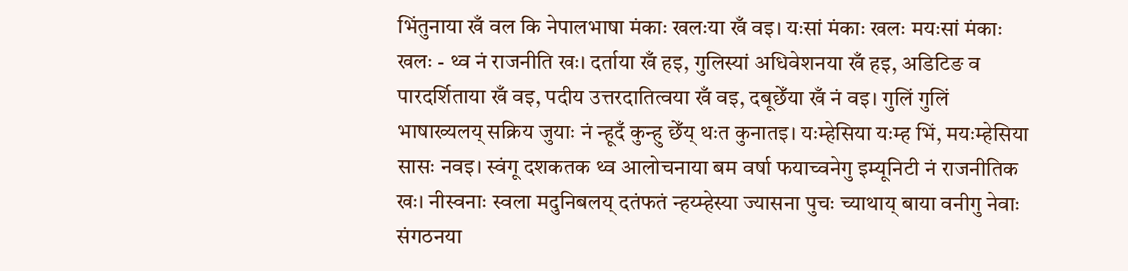भिंतुनाया खँ वल कि नेपालभाषा मंकाः खलःया खँ वइ। यःसां मंकाः खलः मयःसां मंकाः खलः - थ्व नं राजनीति खः। दर्ताया खँ हइ, गुलिस्यां अधिवेशनया खँ हइ, अडिटिङ व पारदर्शिताया खँ वइ, पदीय उत्तरदातित्वया खँ वइ, दबूछेँया खँ नं वइ। गुलिं गुलिं भाषाख्यलय् सक्रिय जुयाः नं न्हूदँ कुन्हु छेँय् थःत कुनातइ। यःम्हेसिया यःम्ह भिं, मयःम्हेसिया सासः नवइ। स्वंगू दशकतक थ्व आलोचनाया बम वर्षा फयाच्वनेगु इम्यूनिटी नं राजनीतिक खः। नीस्वनाः स्वला मदुनिबलय् दतंफतं न्हय्म्हेस्या ज्यासना पुचः च्याथाय् बाया वनीगु नेवाः संगठनया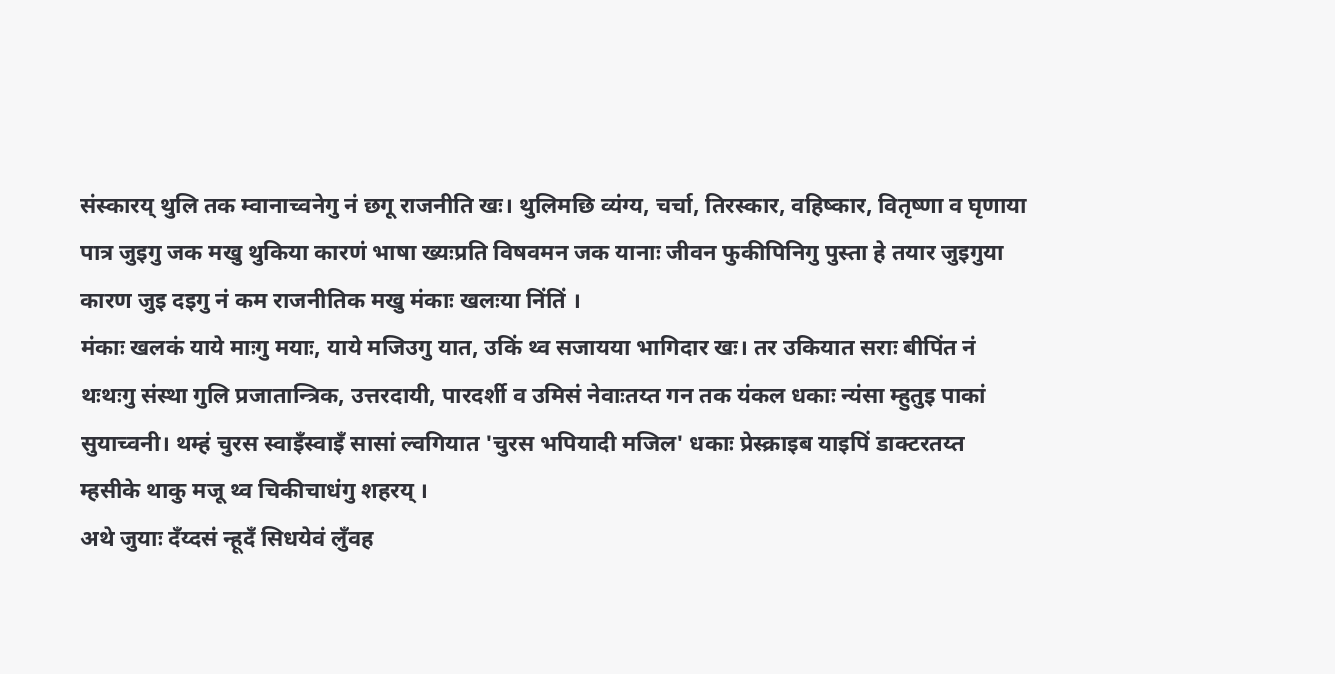संस्कारय् थुलि तक म्वानाच्वनेगु नं छगू राजनीति खः। थुलिमछि व्यंग्य, चर्चा, तिरस्कार, वहिष्कार, वितृष्णा व घृणाया पात्र जुइगु जक मखु थुकिया कारणं भाषा ख्यःप्रति विषवमन जक यानाः जीवन फुकीपिनिगु पुस्ता हे तयार जुइगुया कारण जुइ दइगु नं कम राजनीतिक मखु मंकाः खलःया निंतिं ।
मंकाः खलकं याये माःगु मयाः, याये मजिउगु यात, उकिं थ्व सजायया भागिदार खः। तर उकियात सराः बीपिंत नं थःथःगु संस्था गुलि प्रजातान्त्रिक, उत्तरदायी, पारदर्शी व उमिसं नेवाःतय्त गन तक यंकल धकाः न्यंसा म्हुतुइ पाकां सुयाच्वनी। थम्हं चुरस स्वाइँस्वाइँ सासां ल्वगियात 'चुरस भपियादी मजिल' धकाः प्रेस्क्राइब याइपिं डाक्टरतय्त म्हसीके थाकु मजू थ्व चिकीचाधंगु शहरय् ।
अथे जुयाः दँय्दसं न्हूदँ सिधयेवं लुँवह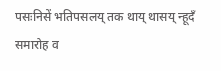पसःनिसें भतिपसलय् तक थाय् थासय् न्हूदँ समारोह व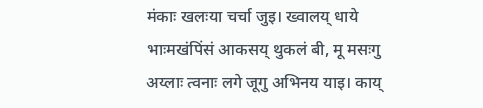मंकाः खलःया चर्चा जुइ। ख्वालय् धाये भाःमखंपिंसं आकसय् थुकलं बी, मू मसःगु अय्लाः त्वनाः लगे जूगु अभिनय याइ। काय्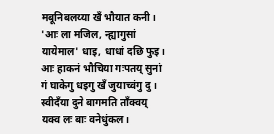मबूनिबलय्या खँ भौयात कनी। 'आः ला मजिल, न्ह्यागुसां यायेमाल' धाइ, धाधां दछि फुइ। आः हाकनं भौचिया गःपतय् सुनां गं घाकेगु धइगु खँ जुयाच्वंगु दु ।
स्वीदँया दुने बागमति ताँक्वय् यक्व लः बाः वनेधुंकल।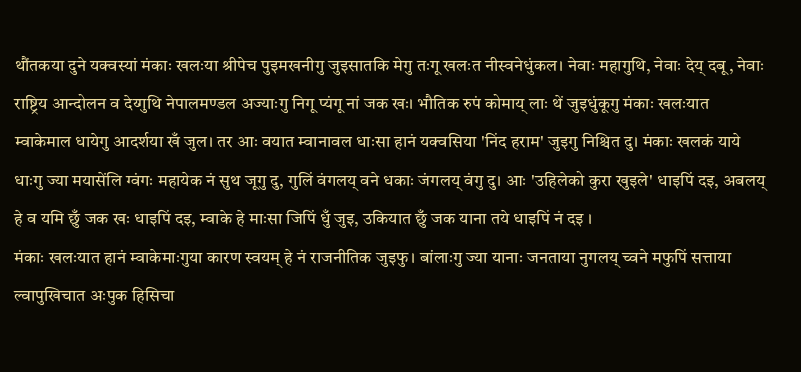थौंतकया दुने यक्वस्यां मंकाः खलःया श्रीपेच पुइमखनीगु जुइसातकि मेगु तःगू खलःत नीस्वनेधुंकल। नेवाः महागुथि, नेवाः देय् दबू, नेवाः राष्ट्रिय आन्दोलन व देय्गुथि नेपालमण्डल अज्याःगु निगू प्यंगू नां जक खः। भौतिक रुपं कोमाय् लाः थें जुइधुंकूगु मंकाः खलःयात म्वाकेमाल धायेगु आदर्शया खँ जुल। तर आः वयात म्वानावल धाःसा हानं यक्वसिया 'निंद हराम' जुइगु निश्चित दु। मंकाः खलकं याये धाःगु ज्या मयासेंलि ग्वंगः महायेक नं सुथ जूगु दु, गुलिं वंगलय् वने धकाः जंगलय् वंगु दु। आः 'उहिलेको कुरा खुइले' धाइपिं दइ, अबलय् हे व यमि छुँ जक खः धाइपिं दइ, म्वाके हे माःसा जिपिं धुँ जुइ, उकियात छुँ जक याना तये धाइपिं नं दइ ।
मंकाः खलःयात हानं म्वाकेमाःगुया कारण स्वयम् हे नं राजनीतिक जुइफु। बांलाःगु ज्या यानाः जनताया नुगलय् च्वने मफुपिं सत्ताया ल्वापुखिचात अःपुक हिसिचा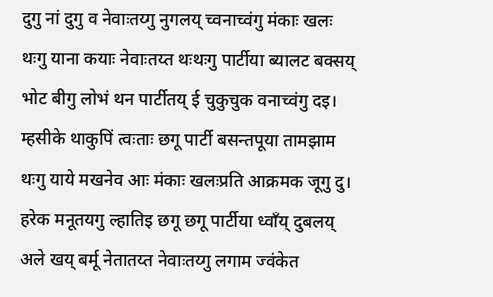दुगु नां दुगु व नेवाःतय्गु नुगलय् च्वनाच्वंगु मंकाः खलः थःगु याना कयाः नेवाःतय्त थःथःगु पार्टीया ब्यालट बक्सय् भोट बीगु लोभं थन पार्टीतय् ई चुकुचुक वनाच्वंगु दइ। म्हसीके थाकुपिं त्वःताः छगू पार्टी बसन्तपूया तामझाम थःगु याये मखनेव आः मंकाः खलःप्रति आक्रमक जूगु दु। हरेक मनूतयगु ल्हातिइ छगू छगू पार्टीया ध्वाँय् दुबलय् अले खय् बर्मू नेतातय्त नेवाःतय्गु लगाम ज्वंकेत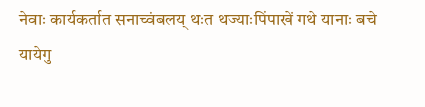नेवाः कार्यकर्तात सनाच्वंबलय् थःत थज्याःपिंपाखें गथे यानाः बचे यायेगु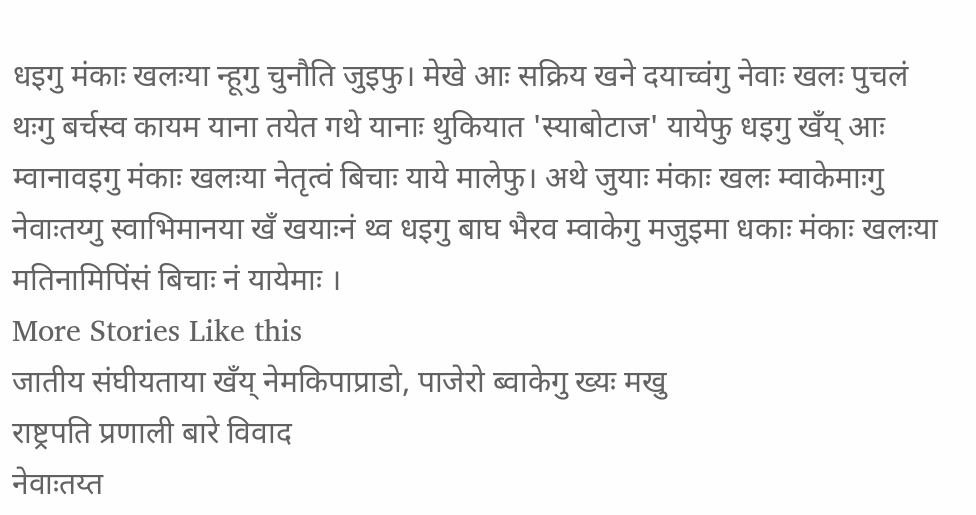धइगु मंकाः खलःया न्हूगु चुनौति जुइफु। मेखे आः सक्रिय खने दयाच्वंगु नेवाः खलः पुचलं थःगु बर्चस्व कायम याना तयेत गथे यानाः थुकियात 'स्याबोटाज' यायेफु धइगु खँय् आः म्वानावइगु मंकाः खलःया नेतृत्वं बिचाः याये मालेफु। अथे जुयाः मंकाः खलः म्वाकेमाःगु नेवाःतय्गु स्वाभिमानया खँ खयाःनं थ्व धइगु बाघ भैरव म्वाकेगु मजुइमा धकाः मंकाः खलःया मतिनामिपिंसं बिचाः नं यायेमाः ।
More Stories Like this
जातीय संघीयताया खँय् नेमकिपाप्राडो, पाजेरो ब्वाकेगु ख्यः मखु
राष्ट्रपति प्रणाली बारे विवाद
नेवाःतय्त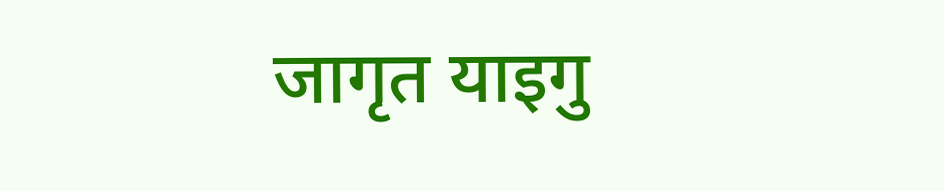जागृत याइगु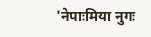'नेपाःमिया नुगः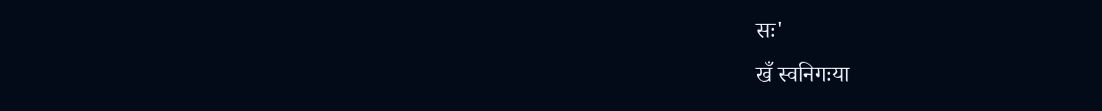सः'
खँ स्वनिगःया